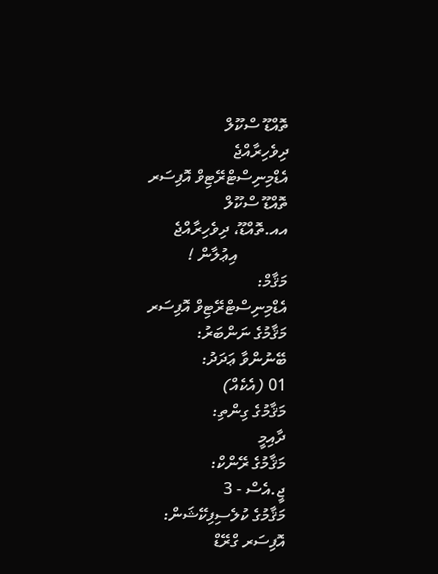ތޮއްޑޫ ސްކޫލް
ދިވެހިރާއްޖެ
އެޑްމިނިސްޓްރޭޓިވް އޮފިސަރ
ތޮއްޑޫ ސްކޫލް
އއ.ތޮއްޑޫ، ދިވެހިރާއްޖެ
            އިޢުލާން !
މަޤާމް:
އެޑްމިނިސްޓްރޭޓިވް އޮފިސަރ
މަޤާމުގެ ނަންބަރު:
ބޭނުންވާ ޢަދަދު:
01 (އެކެއް)
މަޤާމުގެ ގިންތި:
ދާއިމީ
މަޤާމުގެ ރޭންކް:
ޖީ.އެސް - 3
މަޤާމުގެ ކުލެސިފިކޭޝަން:
އޮފިސަރ ގްރޭޑް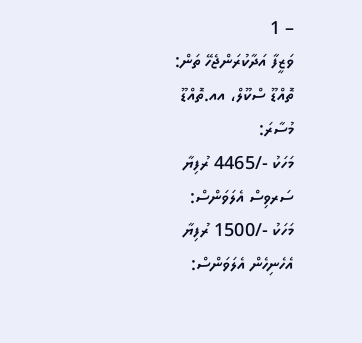– 1
ވަޒީފާ އަދާކުރަންޖެހޭ ތަން:
ތޮއްޑޫ ސްކޫލް، އއ.ތޮއްޑޫ
މުސާރަ:
މަހަކު -/4465 ރުފިޔާ
ސަރވިސް އެލަވަންސް:
މަހަކު -/1500 ރުފިޔާ
އެހެނިހެން އެލަވަންސް: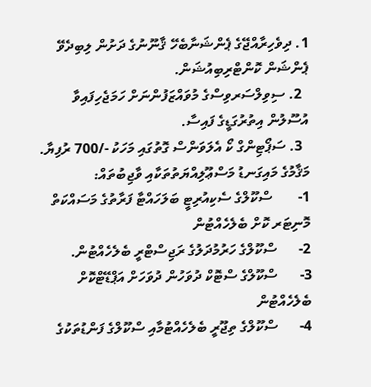1. ދިވެހިރާއްޖޭގެ ޕެންޝަނާބެހޭ ޤާނޫނުގެ ދަށުން ލިބިދެވޭ ޕެންޝަން ކޮންޓްރިބިއުޝަން.
  2. ސިވިލްސަރވިސްގެ މުވައްޒަފުންނަށް ހަމަޖެހިފައިވާ އުސޫލުން އިތުރުގަޑީގެ ފައިސާ.
  3. ސަޕޯޓިންގް ކޯ އެލަވަންސް ގޮތުގައި މަހަކު -/700 ރުފިޔާ.
މަޤާމުގެ މައިގަނޑު މަސްޢޫލިއްޔަތުތަކާއި ވާޖިބުތައް:
1-       ސްކޫލްގެ ސެކިއުރިޓީ ބަލަހައްޓާ ފަރާތުގެ މަސައްކަތް މޮނިޓަރ ކޮށް ބެލެހެއްޓުން
2-      ސްކޫލްގެ ހަރުމުދަލުގެ ރަޖިސްޓްރީ ބެލެހެއްޓުން.
3-      ސްކޫލްގެ ސްޓޮކް ދުވަހުން ދުވަހަށް އަޕްޑޭޓްކޮށް ބެލެހެއްޓުން
4-      ސްކޫލްގެ ތިޖޫރީ ބެލެހެއްޓުމާއި ސްކޫލްގެ ފަންޑުތަކުގެ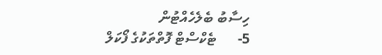ހިސާބު ބެލެހެއްޓުން
5-      ޓެކްސްޓް ފޮތްތަކުގެ ފޯކަލް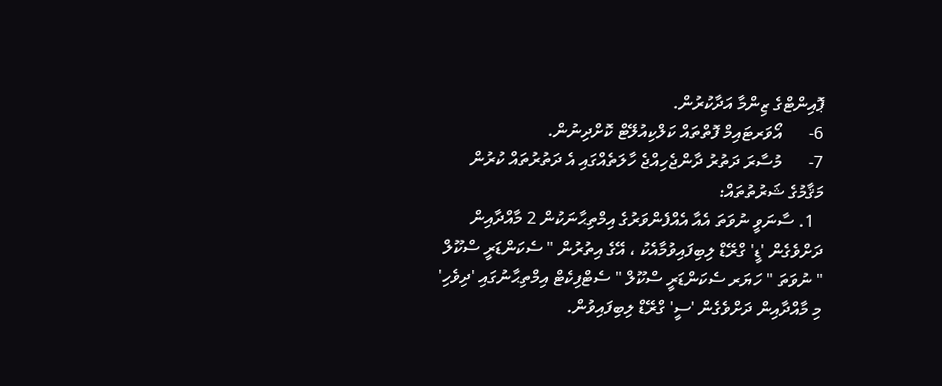ޕޮއިންޓްގެ ޒިންމާ އަދާކުރުން.
6-      އޯވަރޓައިމް ފޮތްތައް ކަލްކިއުލޭޓް ކޮށްދިނުން.
7-      މުސާރަ ދަތުރު ދާންޖެހިއްޖެ ހާލަތެއްގައި އެ ދަތުރުތައް ކުރުން
މަޤާމުގެ ޝަރުތުތައް:
  1. ސާނަވީ ނުވަތަ އެއާ އެއްފެންވަރުގެ އިމްތިޙާނަކުން 2 މާއްދާއިން ދަށްވެގެން 'ޑީ' ގްރޭޑް ލިބިފައިވުމާއެކު ، އޭގެ އިތުރުން " ސެކަންޑަރީ ސްކޫލް " ނުވަތަ " ހަޔަރ ސެކަންޑަރީ ސްކޫލް " ސެޓްފިކެޓް އިމްތިޙާނުގައި 'ދިވެހި' މި މާއްދާއިން ދަށްވެގެން 'ސީ' ގްރޭޑް ލިބިފައިވުން.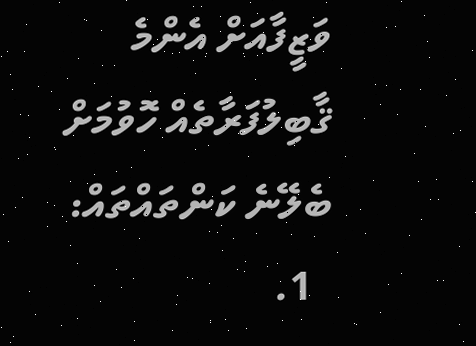ވަޒީފާއަށް އެންމެ ޤާބިލުފަރާތެއް ހޮވުމަށް ބެލޭނެ ކަންތައްތައް:
  1.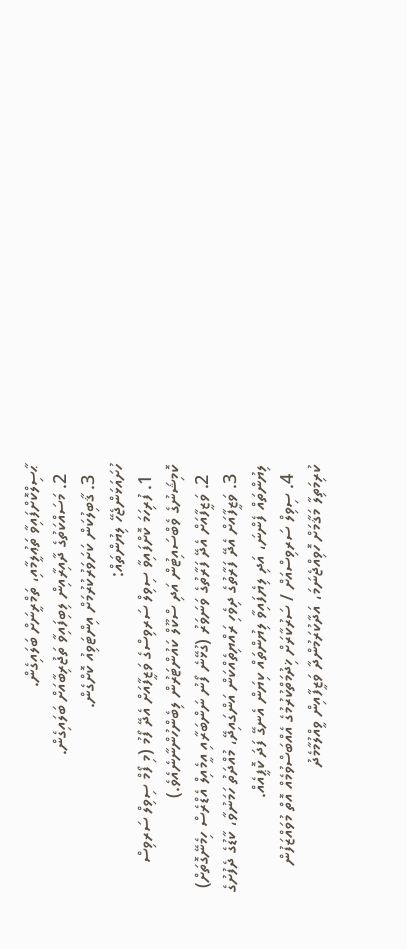ޙާސިލްކޮށްފައިވާ ތަޢުލީމާއި، ތަމްރީނަށް ބަލައިގެން.
  2. މަސައްކަތުގެ ދާއިރާއިން ލިބިފައިވާ ތަޖުރިބާއަށް ބަލައިގެން.
  3. ޤާބިލުކަން ކަށަވަރުކުރުމަށް އިންޓަވިއު ކޮށްގެން.
ހުށައަޅަންޖެހޭ ލިޔުންތައް:
  1. ފުރިހަމަ ކޮށްފައިވާ ސިވިލް ސަރވިސްގެ ވަޒީފާއަށް އެދޭ ފޯމު (މި ފޯމް ސިވިލް ސަރވިސް ކޮމިޝަނުގެ ވެބްސައިޓުން އަދި ސްކޫލް ކައުންޓަރުން ލިބެންހުންނާނެއެވެ.)
  2. ވަޒީފާއަށް އެދޭ ފަރާތުގެ ވަނަވަރު (ގުޅޭނެ ފޯނު ނަންބަރާއި އީމެއިލް އެޑްރެސް ހިމެނޭގޮތަށް)
  3. ވަޒީފާއަށް އެދޭ ފަރާތުގެ ދިވެހި ރައްޔިތެއްކަން އަންގައިދޭ، މުއްދަތު ހަމަނުވާ، ކާޑުގެ ދެފުށުގެ ލިޔުންތައް ފެންނަ، އަދި ލިޔެފައިވާ ލިޔުންތައް ކިޔަން އެނގޭ ފަދަ ކޮޕީއެއް.
  4. ސިވިލް ސަރވިސްއަށް / ސަރުކާރަށް ޚިދުމަތްކުރުމުގެ އެއްބަސްވުމެއް އޮތް މުވައްޒަފުން ކުރިމަތިލާ މަޤާމަށް ހޮވިއްޖެނަމަ، އަދާކުރަމުންދާ ވަޒީފާއިން ވީއްލުމާމެދު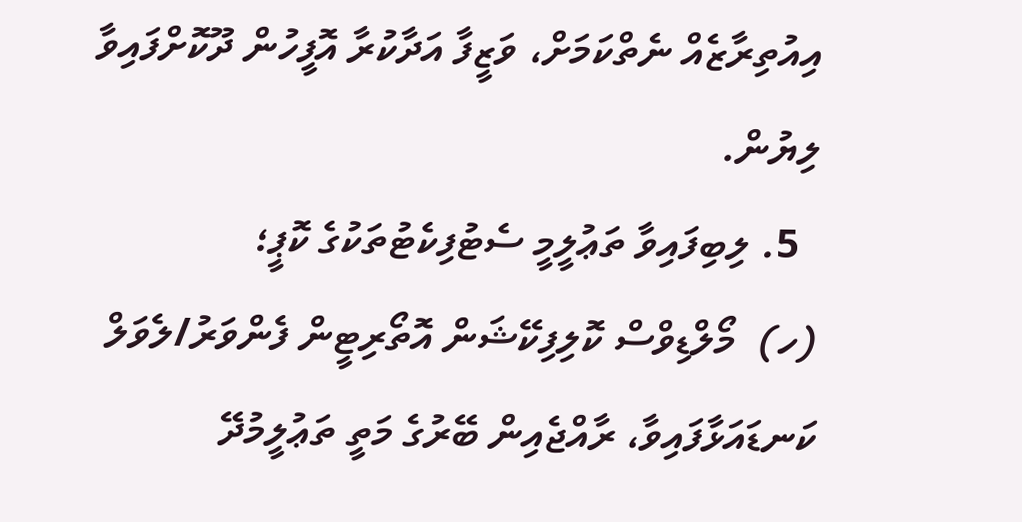އިއުތިރާޒެއް ނެތްކަމަށް، ވަޒީފާ އަދާކުރާ އޮފީހުން ދޫކޮށްފައިވާ ލިޔުން.
  5. ލިބިފައިވާ ތަޢުލީމީ ސެޓުފިކެޓުތަކުގެ ކޮޕީ؛
(ހ)  މޯލްޑިވްސް ކޮލިފިކޭޝަން އޮތޯރިޓީން ފެންވަރު/ލެވަލް ކަނޑައަޅާފައިވާ، ރާއްޖެއިން ބޭރުގެ މަތީ ތަޢުލީމުދޭ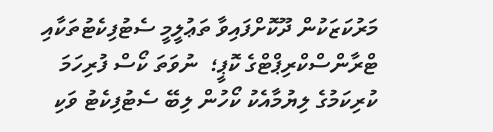މަރުކަޒަކުން ދޫކޮށްފައިވާ ތަޢުލީމީ ސެޓުފިކެޓުތަކާއި ޓްރާންސްކްރިޕްޓްގެ ކޮޕީ؛  ނުވަތަ ކޯސް ފުރިހަމަ ކުރިކަމުގެ ލިޔުމާއެކު ކޯހުން ލިބޭ ސެޓުފިކެޓު ވަކި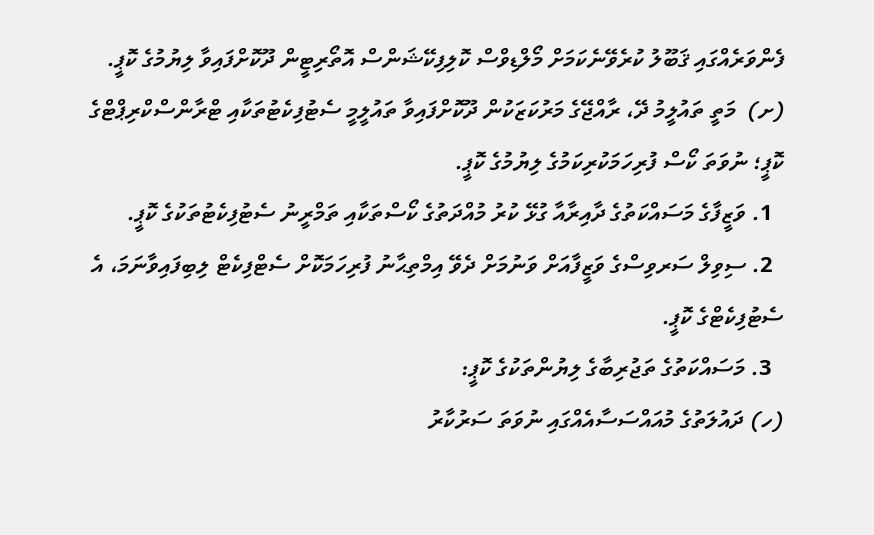ފެންވަރެއްގައި ޤަބޫލު ކުރެވޭނެކަމަށް މޯލްޑިވްސް ކޮލިފިކޭޝަންސް އޮތޯރިޓީން ދޫކޮށްފައިވާ ލިޔުމުގެ ކޮޕީ.
(ށ)  މަތީ ތައުލީމު ދޭ، ރާއްޖޭގެ މަރުކަޒަކުން ދޫކޮށްފައިވާ ތައުލީމީ ސެޓުފިކެޓުތަކާއި ޓްރާންސްކްރިޕްޓްގެ ކޮޕީ؛ ނުވަތަ ކޯސް ފުރިހަމަކުރިކަމުގެ ލިޔުމުގެ ކޮޕީ.
  1. ވަޒީފާގެ މަސައްކަތުގެ ދާއިރާއާ ގުޅޭ ކުރު މުއްދަތުގެ ކޯސްތަކާއި ތަމްރީނު ސެޓުފިކެޓުތަކުގެ ކޮޕީ.
  2. ސިވިލް ސަރވިސްގެ ވަޒީފާއަށް ވަނުމަށް ދެވޭ އިމްތިޙާނު ފުރިހަމަކޮށް ސެޓްފިކެޓް ލިބިފައިވާނަމަ، އެ ސެޓުފިކެޓްގެ ކޮޕީ.
  3. މަސައްކަތުގެ ތަޖުރިބާގެ ލިޔުންތަކުގެ ކޮޕީ:
(ހ) ދައުލަތުގެ މުއައްސަސާއެއްގައި ނުވަތަ ސަރުކާރު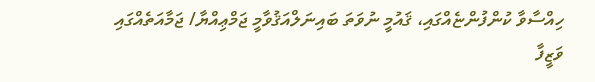ހިއްސާވާ ކުންފުންޏެއްގައި، ޤައުމީ ނުވަތަ ބައިނަލްއަޤުވާމީ ޖަމްޢިއްޔާ/ ޖަމާއަތެއްގައި ވަޒީފާ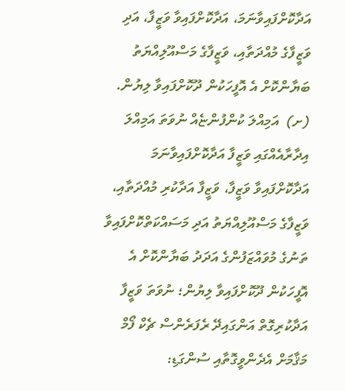އަދާކޮށްފައިވާނަމަ، އަދާކޮށްފައިވާ ވަޒީފާ، އަދި ވަޒީފާގެ މުއްދަތާއި، ވަޒީފާގެ މަސްއޫލިއްޔަތު ބަޔާންކޮށް އެ އޮފީހަކުން ދޫކޮށްފައިވާ ލިޔުން.
(ށ)  އަމިއްލަ ކުންފުންޏެއް ނުވަތަ އަމިއްލަ އިދާރާއެއްގައި ވަޒީފާ އަދާކޮށްފައިވާނަމަ އަދާކޮށްފައިވާ ވަޒީފާ، ވަޒީފާ އަދާކުރި މުއްދަތާއި، ވަޒީފާގެ މަސްއޫލިއްޔަތު އަދި މަސައްކަތްކޮށްފައިވާ ތަނުގެ މުވައްޒަފުންގެ އަދަދު ބަޔާންކޮށް އެ އޮފީހަކުން ދޫކޮށްފައިވާ ލިޔުން؛ ނުވަތަ ވަޒީފާ އަދާކުރިގޮތް އަންގައިދޭ ރެފަރެންސް ޗެކް ފޯމް
މަޤާމަށް އެދެންވީގޮތާއި ސުންގަޑި: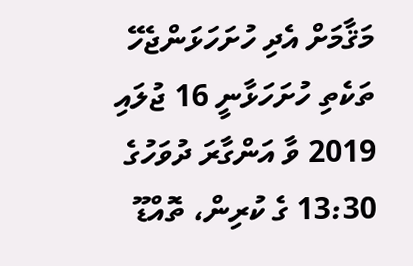މަޤާމަށް އެދި ހުށަހަޅަންޖެހޭ ތަކެތި ހުށަހަޅާނީ 16 ޖުލައި 2019 ވާ އަންގާރަ ދުވަހުގެ 13:30 ގެ ކުރިން، ތޮއްޑޫ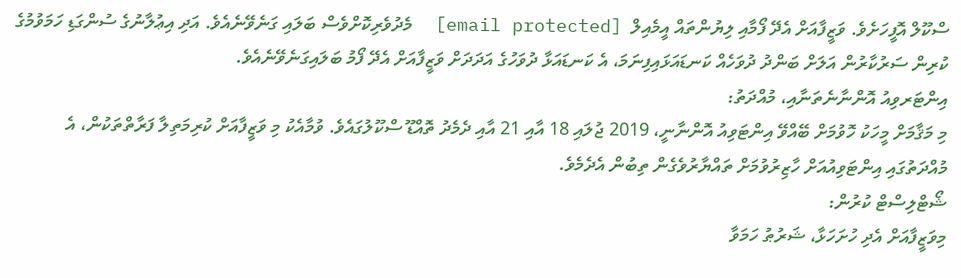ސްކޫލް އޮފީހަށެވެ. ވަޒީފާއަށް އެދޭ ފޯމާއި ލިޔުންތައް އީމެއިލް  [email protected]  މެދުވެރިކޮށްވެސް ބަލައި ގަނެވޭނެއެވެ. އަދި އިޢުލާނުގެ ސުންގަޑި ހަމަވުމުގެ ކުރިން ސަރުކާރުން އަލަށް ބަންދު ދުވަހެއް ކަނޑައަޅައިފިނަމަ، އެ ކަނޑައަޅާ ދުވަހުގެ އަދަދަށް ވަޒީފާއަށް އެދޭ ފޯމު ބަލައިގަނެވޭނެއެވެ.
އިންޓަރވިއު އޮންނާނެތަނާއި، މުއްދަތު:
މި މަޤާމަށް މީހަކު ހޮވުމަށް ބޭއްވޭ އިންޓަވިއު އޮންނާނީ، 2019 ޖުލައި 18 އާއި 21 އާއި ދެމެދު ތޮއްޑޫ ސްކޫލުގައެވެ. ވުމާއެކު މި ވަޒީފާއަށް ކުރިމަތިލާ ފަރާތްތަކުން، އެ މުއްދަތުގައި އިންޓަވިއުއަށް ހާޒިރުވުމަށް ތައްޔާރުވެގެން ތިބުން އެދެމެވެ.
ޝޯޓްލިސްޓް ކުރުން:
މިވަޒީފާއަށް އެދި ހުށަހަޅާ، ޝަރުޠު ހަމަވާ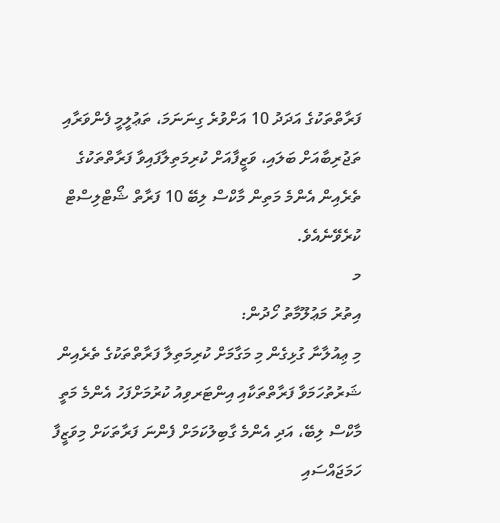ފަރާތްތަކުގެ އަދަދު 10 އަށްވުރެ ގިނަނަމަ، ތަޢުލީމީ ފެންވަރާއި ތަޖުރިބާއަށް ބަލައި، ވަޒީފާއަށް ކުރިމަތިލާފައިވާ ފަރާތްތަކުގެ ތެރެއިން އެންމެ މަތިން މާކްސް ލިބޭ 10 ފަރާތް ޝޯޓްލިސްޓް ކުރެވޭނެއެވެ.
މ
އިތުރު މަޢުލޫމާތު ހޯދުން:
މި ޢިއުލާނާ ގުޅިގެން މި މަގާމަށް ކުރިމަތިލާ ފަރާތްތަކުގެ ތެރެއިން ޝަރުތުހަމަވާ ފަރާތްތަކާއި އިންޓަރވިއު ކުރުމަށްފަހު އެންމެ މަތީ މާކްސް ލިބޭ، އަދި އެންމެ ގާބިލުކަމަށް ފެންނަ ފަރާތަކަށް މިވަޒީފާ ހަމަޖައްސައި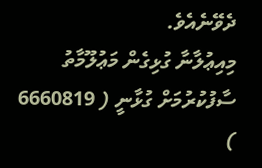ދެވޭނެއެވެ.
މިއިޢުލާނާ ގުޅިގެން މަޢުލޫމާތު ސާފުކުރުމަށް ގުޅާނީ ( 6660819 )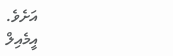އަށެވެ.
އީމެއިލް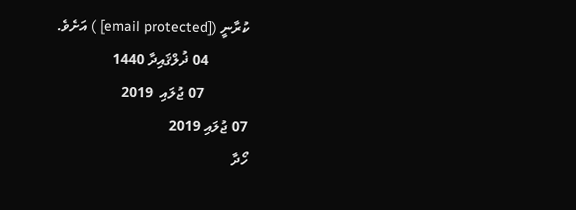ކުރާނީ ([email protected] ) އަށެވެ.
           04 ޛުލްޤައިދާ 1440
            07 ޖުލައި  2019
07 ޖުލައި 2019
ހޯދާ